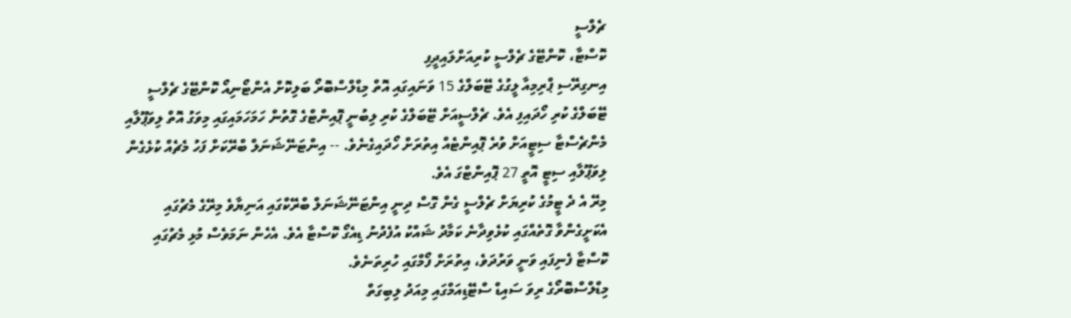ޗެލްސީ
ކޮސްޓާ، ކޮންޓޭގެ ޗެލްސީ ކުރިއަށްލައިދީފި
އިނގިރޭސި ޕްރިމިއާ ލީގުގެ ޓޭބަލްގެ 15 ވަނައިގައި އޮތް މިޑްލްސްބޮރޯ ބަލިކޮށް އެންޓޯނިއޯ ކޮންޓޭގެ ޗެލްސީ ޓޭބަލްގެ ކުރި ހޯދައިފި އެވެ. ޗެލްސީއަށް ޓޭބަލްގެ ކުރި ލިބުނީ ޕޮއިންޓްގެ ގޮތުން ހަމަހަމައިގައި މިވަގު އޮތް ލިވަޕޫލާއި މެންޗެސްޓާ ސިޓީއަށް ވުރެ ޕޮއިންޓެއް އިތުރަށް ހޯދައިގެނެވެ. -- އިންޓަނޭޝަނަލް ބްރޭކަށް ފަހު މެޗެއް ކުޅެގެން ލިވަޕޫލާއި ސިޓީ އޮތީ 27 ޕޮއިންޓްގަ އެވެ.
މިރޭ އެ ދެ ޓީމުގެ ކުރިޔަށް ޗެލްސީ ގެން ގޮސް ދިނީ އިންޓަނޭޝަނަލް ބްރޭކްގައި އަނިޔާވެ މިރޭގެ މެޗުގައި އެކަށީގެންވާ ގޮތެއްގައި ކުޅެވިދާނެ ކަމާދު ޝައްކު އުފެދުނު ޑިއެގޯ ކޮސްޓާ އެވެ. އެހެން ނަމަވެސް މުޅި މެޗުގައި ކޮސްޓާ ފެނިފައި ވަނީ ވަރުދަވެ، އިތުރަށް ފޯމްގައި ހުރިތަނެވެ.
މިޑްލްސްބޮރޯގެ ރިވަ ސައިޑް ސްޓޭޑިއަމްގައި މިއަދު ލިބިގަތް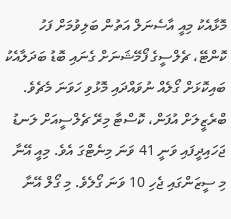މޮޅާއެކު މިއީ އާސެނަލް އަތުން ބަލިވުމަށް ފަހު ކޮންޓޭ، ޗެލްސީގެ ފޯމޭޝަނަށް ގެނައި ބޮޑު ބަދަލާއެކު ބައިކޮޅަށް ގޯލެއް ނުވައްދައި މޮޅުވި ހަވަނަ މެޗެވެ.
ބްރެޒީލަށް އުފަން، ކޮސްޓާ މިރޭ ޗެލްސީއަށް ލަނޑު ޖަހައިދީފައި ވަނީ 41 ވަނަ މިނެޓްގަ އެވެ. މިއީ އޭނާ މި ސީޒަންގައި ޖެހި 10 ވަނަ ގޯލެވެ. މި ގޯލް އޭނާ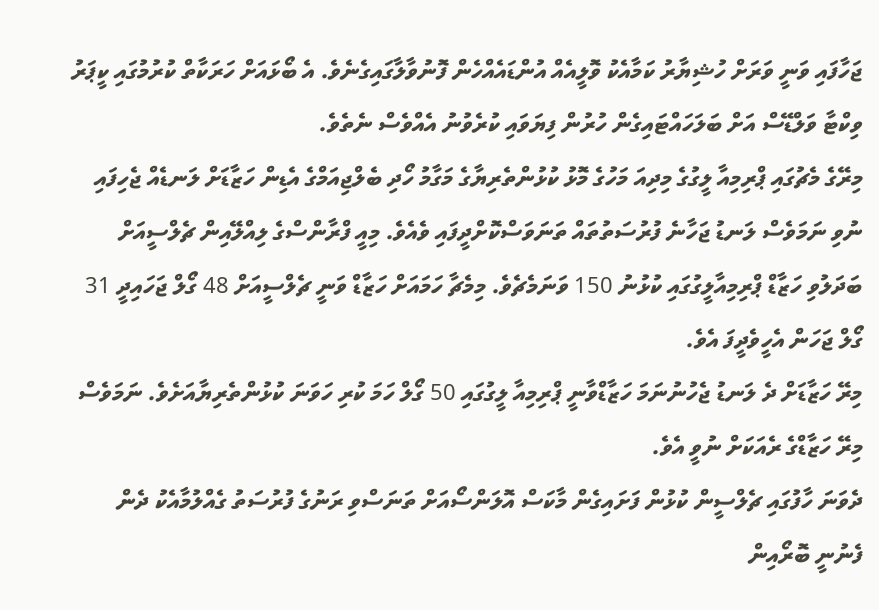ޖަހާފައި ވަނީ ވަރަށް ހުޝިޔާރު ކަމާއެކު ވޮލީއެއް އުންޑައެއްހެން ފޮނުވާލާގައިގެނެވެ. އެ ބޯޅައަށް ހަރަކާތް ކުރުމުގައި ކީޕަރު ވިކްޓާ ވަލްޑޭސް އަށް ބަލަހައްޓައިގެން ހުރުން ފިޔަވައި ކުރެވުނު އެއްވެސް ނެތެވެ.
މިރޭގެ މެޗުގައި ޕްރިމިއާ ލީގުގެ މިދިއަ މަހުގެ މޮޅު ކުޅުންތެރިޔާގެ މަގާމު ހޯދި ބެލްޖިއަމްގެ އެޑިން ހަޒާޑަށް ލަނޑެއް ޖެހިފައި ނުވި ނަމަވެސް ލަނޑު ޖަހާނެ ފުރުސަތުތައް ތަނަވަސްކޮށްދީފައި ވެއެވެ. މިއީ ފްރާންސްގެ ލިއްލޭއިން ޗެލްސީއަށް ބަދަލުވި ހަޒާޑް ޕްރިމިއާލީގުގައި ކުޅުނު 150 ވަނަމެޗެވެ. މިމެޗާ ހަމައަށް ހަޒާޑް ވަނީ ޗެލްސީއަށް 48 ގޯލް ޖަހައިދީ 31 ގޯލް ޖަހަން އެހީވެދީފަ އެވެ.
މިރޭ ހަޒާޑަށް ދެ ލަނޑު ޖެހުނުނަމަ ހަޒާޑްވާނީ ޕްރިމިއާ ލީގުގައި 50 ގޯލް ހަމަ ކުރި ހަވަނަ ކުޅުންތެރިޔާއަށެވެ. ނަމަވެސް މިރޭ ހަޒާޑްގެ ރެއަކަށް ނުވީ އެވެ.
ދެވަނަ ހާފުގައި ޗެލްސީން ކުޅުން ފަށައިގެން މާކަސް އޮލަންސޯއަށް ތަނަސްވި ރަނުގެ ފުރުސަތު ގެއްލުމާއެކު ދެން ފެނުނީ ބޮރޯއިން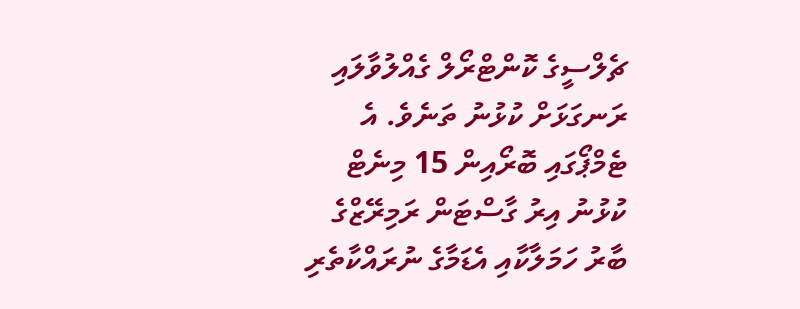ޗެލްސީގެ ކޮންޓްރޯލް ގެއްލުވާލައި ރަނގަޅަށް ކުޅުނު ތަނެވެ. އެ ޓެމްޕޯގައި ބޮރޯއިން 15 މިނެޓް ކުޅުނު އިރު ގާސްޓަން ރަމިރޭޒްގެ ބާރު ހަމަލާކާއި އެޑަމާގެ ނުރައްކާތެރި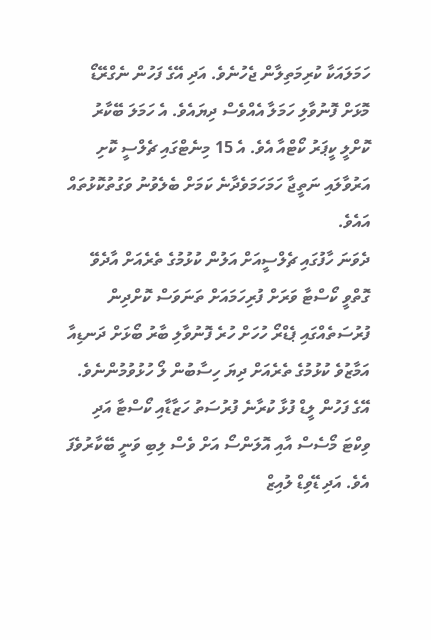ހަމަލައަކާ ކުރިމަތިލާން ޖެހުނެވެ. އަދި އޭގެ ފަހުން ނެގްރޭޑޯ މޮޅަށް ފޮނުވާލި ހަމަލާ އެއްވެސް ދިޔައެވެ. އެ ހަމަލަ ބޭކާރު ކޮށްލީ ކީޕަރު ކޯޓްއާ އެވެ. އެ 15 މިނެޓްގައި ޗެލްސީ ކޮށި އަރުވާލައި ނަތީޖާ ހަމަހަމަވެދާނެ ކަމަށް ބެލެވުނު ވަގުތުކޮޅުތައް އައެވެ.
ދެވަނަ ހާފުގައި ޗެލްސީއަށް އަލުން ކުޅުމުގެ ތެރެއަށް އާދެވޭ ގޮތްވީ ކޯސްޓާ ވަރަށް ފުރިހަމައަށް ތަނަވަސް ކޮށްދިން ފުރުސަތެއްގައި ޕެޑްރޯ ހުހަށް ހުރެ ފޮނުވާލި ބާރު ބޯޅަށް ދަނޑިއާ އަމާޒުވެ ކުޅުމުގެ ތެރެއަށް ދިޔަ ހިސާބުން ލޯ ހުޅުވުމުންނެވެ. އޭގެ ފަހުން ލީޑް ފުޅާ ކުރާނެ ފުރުސަތު ހަޒާޑާއި ކޯސްޓާ އަދި ވިކްޓަ މޯސެސް އާއި އޮލަންސޯ އަށް ވެސް ލިބި ވަނީ ބޭކާރުވެފަ އެވެ. އަދި ޑޭވިޑް ލުއިޒް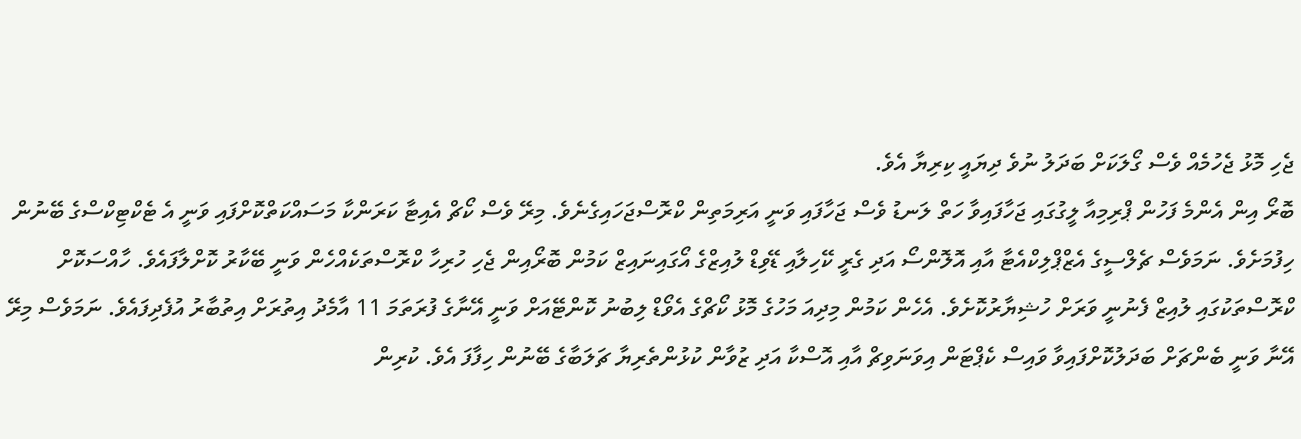ޖެހި މޮޅު ޖެހުމެއް ވެސް ގޯލަކަށް ބަދަލު ނުވެ ދިޔައީ ކިރިޔާ އެވެ.
ބޮރޯ އިން އެންމެ ފަހުން ޕްރިމިއާ ލީގުގައި ޖަހާފައިވާ ހަތް ލަނޑު ވެސް ޖަހާފައި ވަނީ އަރިމަތިން ކްރޮސްޖަހައިގެނެވެ. މިރޭ ވެސް ކޯޗް އެއިޓާ ކަރަންކާ މަސައްކަތްކޮށްފައި ވަނީ އެ ޓެކްޓިކްސްގެ ބޭނުން ހިފުމަށެވެ. ނަމަވެސް ޗެލްސީގެ އެޒްޕްލިކްއެޓާ އާއި އޮލޮންސޯ އަދި ގެރީ ކޭހިލާއި ޑޭވިޑް ލުއިޒްގެ އޯގައިނައިޒް ކަމުން ބޮރޯއިން ޖެހި ހުރިހާ ކްރޮސްތަކެއްހެން ވަނީ ބޭކާރު ކޮށްލާފައެވެ. ހާއްސަކޮށް ކްރޮސްތަކުގައި ލުއިޒް ފެނުނީ ވަރަށް ހުޝިޔާރުކޮށެވެ. އެހެން ކަމުން މިދިއަ މަހުގެ މޮޅު ކޯޗްގެ އެވޯޑް ލިބުނު ކޮންޓޭއަށް ވަނީ އޭނާގެ ފުރަތަމަ 11 އާމެދު އިތުރަށް އިތުބާރު އުފެދިފައެވެ. ނަމަވެސް މިރޭ އޭނާ ވަނީ ބެންޗަށް ބަދަލުކޮށްފައިވާ ވައިސް ކެޕްޓަން އިވަނަވިޗް އާއި އޮސްކާ އަދި ޒުވާން ކުޅުންތެރިޔާ ޗަލަބާގެ ބޭނުން ހިފާފަ އެވެ. ކުރިން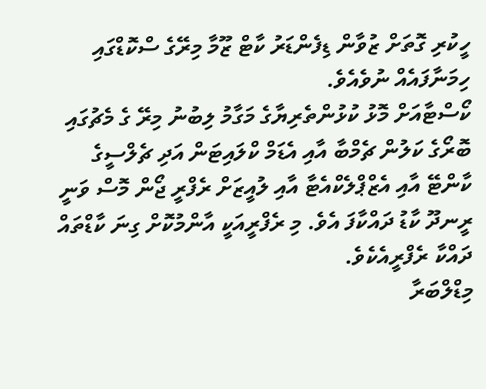ހީކުރި ގޮތަށް ޒުވާން ޑިފެންޑަރު ކާޓް ޒޫމާ މިރޭގެ ސްކޮޑްގައި ހިމަނާފައެއް ނުވެއެވެ.
ކޯސްޓާއަށް މޮޅު ކުޅުންތެރިޔާގެ މަގާމު ލިބުނު މިރޭ ގެ މެޗުގައި ބޮރޯގެ ކަލުން ޗެމްބާ އާއި އެޑަމް ކްލައިޓަން އަދި ޗެލްސީގެ ކާންޓޭ އާއި އެޒްޕްލެކްއެޓާ އާއި ލުއީޒަށް ރެފްރީ ޖޯން މޮސް ވަނީ ރީނދޫ ކާޑު ދައްކާފަ އެވެ. މި ރެފްރީއަކީ އާންމުކޮށް ގިނަ ކާޑްތައް ދައްކާ ރެފްރީއެކެވެ.
މިޑްލްބަރާ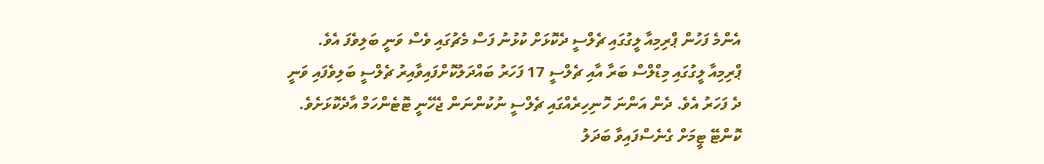އެންމެ ފަހުން ޕްރިމިއާ ލީގުގައި ޗެލްސީ ދެކޮޅަށް ކުޅުނު ފަސް މެޗުގައި ވެސް ވަނީ ބަލިވެފަ އެވެ. ޕްރިމިއާ ލީގުގައި މިޑްލްސް ބަރާ އާއި ޗެލްސީ 17 ފަހަރު ބައްދަލުކޮށްފައިވާއިރު ޗެލްސީ ބަލިވެފައި ވަނީ ދެ ފަހަރު އެވެ. ދެން އަންނަ ހޮނިހިރެއްގައި ޗެލްސީ ނުކުންނަން ޖެހޭނީ ޓޮޓެންހަމް އާދެކޮޅަށެވެ. ކޮންޓޭ ޓީމަށް ގެނެސްފައިވާ ބަދަލު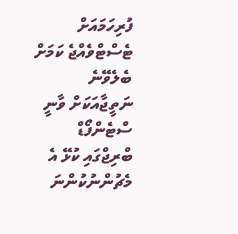ފުރިހަމައަށް ޓެސްޓްވެއްޖެ ކަމަށް ބެލެވޭނެ ނަތީޖާއަކަށް ވާނީ ސްޓެންފޯޑް ބްރިޖްގައި ކުޅޭ އެ މެޗުންނުކުންނަ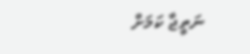ނަތީޖާ ކަމަށް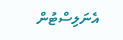އެނަލިސްޓުން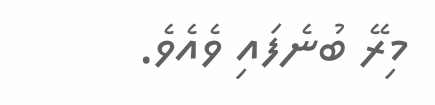މިރޭ ބުނެފައި ވެއެވެ.